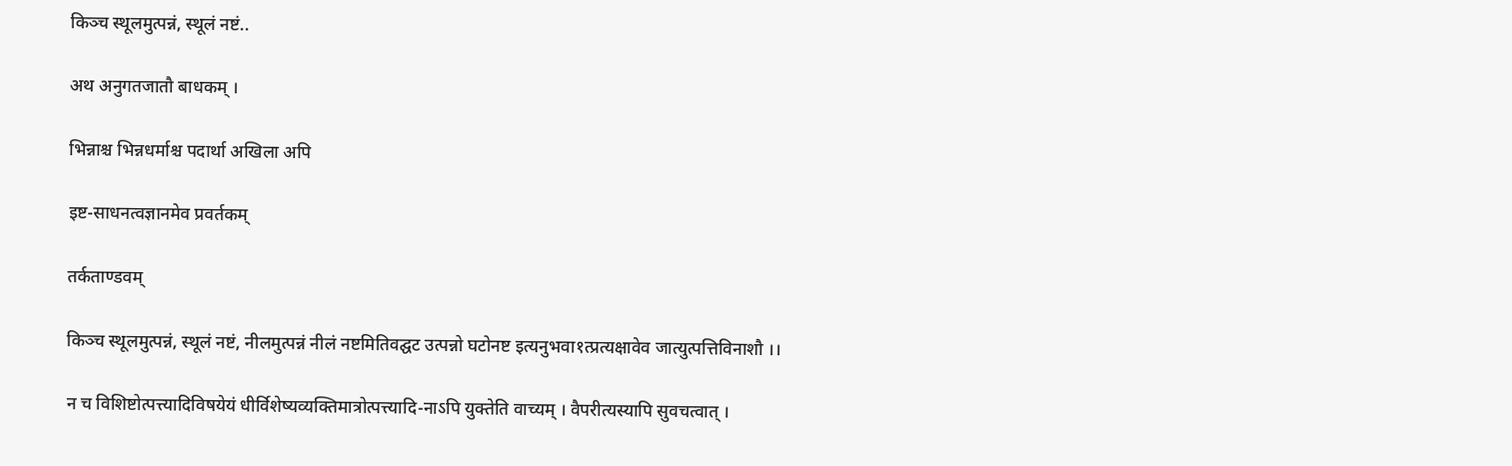किञ्च स्थूलमुत्पन्नं, स्थूलं नष्टं..

अथ अनुगतजातौ बाधकम् ।

भिन्नाश्च भिन्नधर्माश्च पदार्था अखिला अपि

इष्ट-साधनत्वज्ञानमेव प्रवर्तकम्

तर्कताण्डवम्

किञ्च स्थूलमुत्पन्नं, स्थूलं नष्टं, नीलमुत्पन्नं नीलं नष्टमितिवद्घट उत्पन्नो घटोनष्ट इत्यनुभवा१त्प्रत्यक्षावेव जात्युत्पत्तिविनाशौ ।।

न च विशिष्टोत्पत्त्यादिविषयेयं धीर्विशेष्यव्यक्तिमात्रोत्पत्त्यादि-नाऽपि युक्तेति वाच्यम् । वैपरीत्यस्यापि सुवचत्वात् ।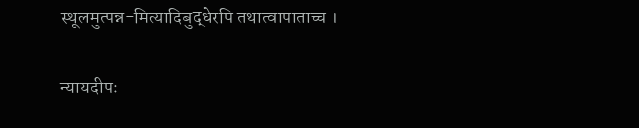स्थूलमुत्पन्न-मित्यादिबुद्धेरपि तथात्वापाताच्च ।

न्यायदीपः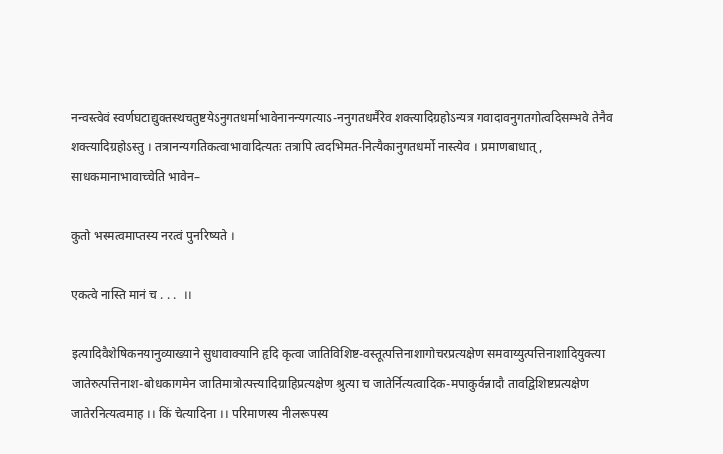नन्वस्त्वेवं स्वर्णघटाद्युक्तस्थचतुष्टयेऽनुगतधर्माभावेनानन्यगत्याऽ-ननुगतधर्मैरेव शक्त्यादिग्रहोऽन्यत्र गवादावनुगतगोत्वदिसम्भवे तेनैव शक्त्यादिग्रहोऽस्तु । तत्रानन्यगतिकत्वाभावादित्यतः तत्रापि त्वदभिमत-नित्यैकानुगतधर्मो नास्त्येव । प्रमाणबाधात्, साधकमानाभावाच्चेति भावेन–

कुतो भस्मत्वमाप्तस्य नरत्वं पुनरिष्यते ।

एकत्वे नास्ति मानं च . . .  ।।

इत्यादिवैशेषिकनयानुव्याख्याने सुधावाक्यानि हृदि कृत्वा जातिविशिष्ट-वस्तूत्पत्तिनाशागोचरप्रत्यक्षेण समवाय्युत्पत्तिनाशादियुक्त्या जातेरुत्पत्तिनाश-बोधकागमेन जातिमात्रोत्पत्त्यादिग्राहिप्रत्यक्षेण श्रुत्या च जातेर्नित्यत्वादिक-मपाकुर्वन्नादौ तावद्विशिष्टप्रत्यक्षेण जातेरनित्यत्वमाह ।। किं चेत्यादिना ।। परिमाणस्य नीलरूपस्य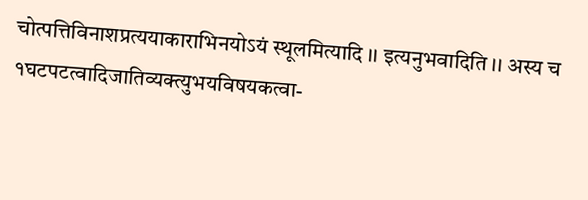चोत्पत्तिविनाशप्रत्ययाकाराभिनयोऽयं स्थूलमित्यादि ।। इत्यनुभवादिति ।। अस्य च १घटपटत्वादिजातिव्यक्त्युभयविषयकत्वा-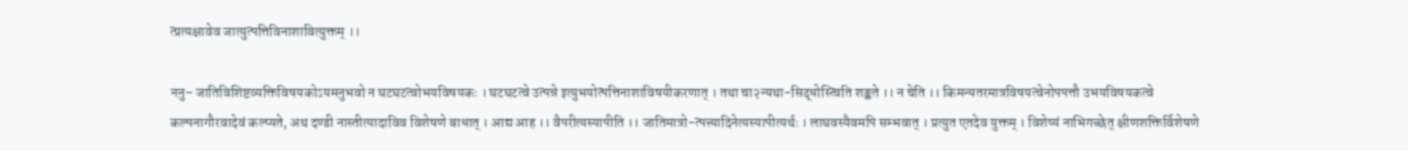त्प्रत्यक्षावेव जात्युत्पत्तिविनाशावित्युक्तम् ।।

ननु– जातिविशिष्टव्यक्तिविषयकोऽयमनुभवो न घटघटत्वोभयविषयकः । घटघटत्वे उत्पन्ने इत्युभयोत्पत्तिनाशाविषयीकरणात् । तथा चा२न्यथा-सिद्धोस्त्विति शङ्कते ।। न चेति ।। किमन्यतरमात्रविषयत्वेनोपपत्तौ उभयविषयकत्वे कल्पनागौरवादेवं कल्प्यते, अथ दण्डी नास्तीत्यादाविव विशेषणे बाधात् । आद्य आह ।। वैपरीत्यस्यापीति ।। जातिमात्रो-त्पत्त्यादिनेत्यस्यापीत्यर्थः । लाघवस्यैवमपि सम्भवात् । प्रत्युत एतदेव युक्तम् । विशेष्यं नाभिगच्छेत् क्षीणशक्तिर्विशेषणे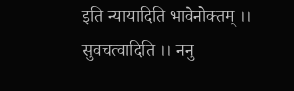इति न्यायादिति भावेनोक्तम् ।। सुवचत्वादिति ।। ननु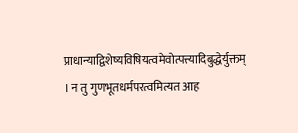प्राधान्याद्विशेष्यविषियत्वमेवोत्पत्त्यादिबुद्धेर्युक्तम् । न तु गुणभूतधर्मपरत्वमित्यत आह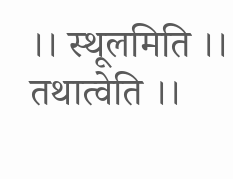।। स्थूलमिति ।। तथात्वेति ।।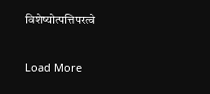विशेष्योत्पत्तिपरत्वे



Load More